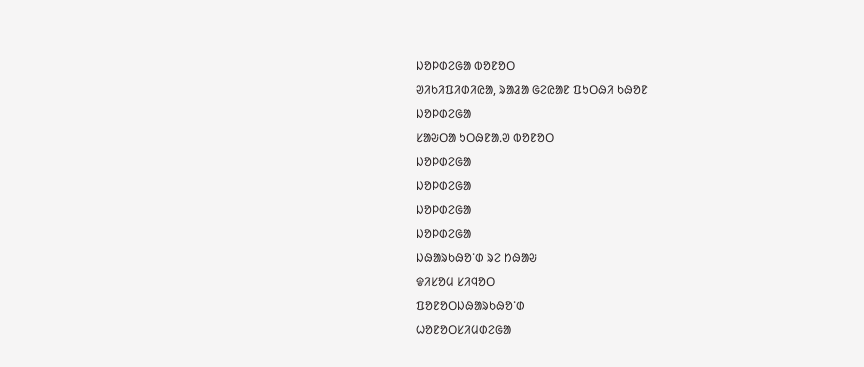ᱡᱚᱞᱰᱮᱜᱟ ᱵᱚᱱᱚᱛ
ᱣᱤᱠᱤᱯᱤᱰᱤᱭᱟ, ᱨᱟᱲᱟ ᱜᱮᱭᱟᱱ ᱯᱩᱛᱷᱤ ᱠᱷᱚᱱ
ᱡᱚᱞᱰᱮᱜᱟ
ᱥᱟᱶᱛᱟ ᱩᱛᱷᱱᱟᱹᱣ ᱵᱚᱱᱚᱛ
ᱡᱚᱞᱰᱮᱜᱟ
ᱡᱚᱞᱰᱮᱜᱟ
ᱡᱚᱞᱰᱮᱜᱟ
ᱡᱚᱞᱰᱮᱜᱟ
ᱡᱷᱟᱨᱠᱷᱚᱸᱰ ᱨᱮ ᱴᱷᱟᱶ
ᱫᱤᱥᱚᱢ ᱥᱤᱧᱚᱛ
ᱯᱚᱱᱚᱛᱡᱷᱟᱨᱠᱷᱚᱸᱰ
ᱦᱚᱱᱚᱛᱥᱤᱢᱰᱮᱜᱟ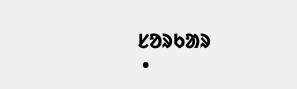ᱥᱚᱨᱠᱟᱨ
 •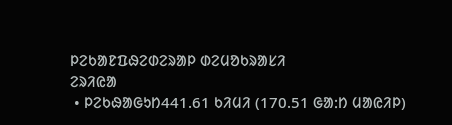ᱞᱮᱠᱟᱱᱯᱷᱮᱰᱮᱨᱟᱞ ᱰᱮᱢᱚᱠᱨᱟᱥᱤ
ᱮᱨᱤᱭᱟ
 • ᱞᱮᱠᱷᱟᱜᱩᱴ441.61 ᱠᱤᱢᱤ (170.51 ᱜᱟᱺᱴ ᱢᱟᱭᱤᱞ)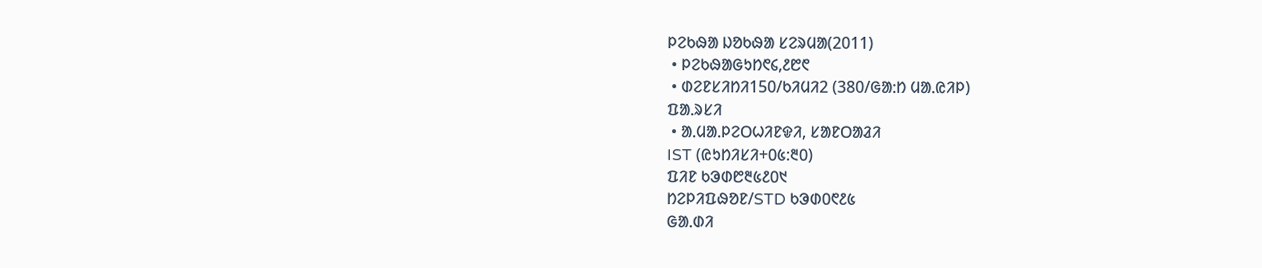ᱞᱮᱠᱷᱟ ᱡᱚᱠᱷᱟ ᱥᱮᱨᱢᱟ(2011)
 • ᱞᱮᱠᱷᱟᱜᱩᱴ᱖᱔,᱒᱘᱖
 • ᱰᱮᱱᱥᱤᱴᱤ150/ᱠᱤᱢᱤ2 (380/ᱜᱟᱺᱴ ᱢᱟᱹᱭᱤᱞ)
ᱯᱟᱹᱨᱥᱤ
 • ᱟᱹᱢᱟᱹᱞᱮᱛᱦᱤᱱᱫᱤ, ᱥᱟᱱᱛᱟᱲᱤ
IST (ᱭᱩᱴᱤᱥᱤ+᱐᱕:᱓᱐)
ᱯᱤᱱ ᱠᱳᱰ᱘᱓᱕᱒᱐᱑
ᱴᱮᱞᱤᱯᱷᱚᱱ/STD ᱠᱳᱰ᱐᱖᱒᱕
ᱜᱟᱹᱰᱤ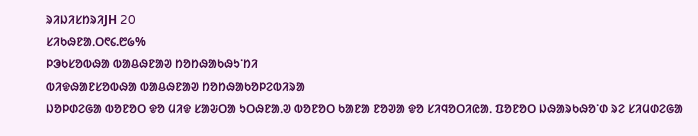ᱨᱤᱡᱤᱥᱴᱨᱤJH 20
ᱥᱤᱠᱷᱱᱟᱹᱛ᱖᱔.᱘᱙%
ᱞᱳᱠᱥᱚᱵᱷᱟ ᱵᱟᱪᱷᱱᱟᱣ ᱴᱚᱴᱷᱟᱠᱷᱩᱸᱴᱤ
ᱵᱤᱫᱷᱟᱱᱥᱚᱵᱷᱟ ᱵᱟᱪᱷᱱᱟᱣ ᱴᱚᱴᱷᱟᱠᱚᱞᱮᱵᱤᱨᱟ
ᱡᱚᱞᱰᱮᱜᱟ ᱵᱚᱱᱚᱛ ᱫᱚ ᱢᱤᱫ ᱥᱟᱶᱛᱟ ᱩᱛᱷᱱᱟᱹᱣ ᱵᱚᱱᱚᱛ ᱠᱟᱱᱟ ᱱᱚᱣᱟ ᱫᱚ ᱥᱤᱧᱚᱛᱤᱭᱟᱹ ᱯᱚᱱᱚᱛ ᱡᱷᱟᱨᱠᱷᱚᱸᱰ ᱨᱮ ᱥᱤᱢᱰᱮᱜᱟ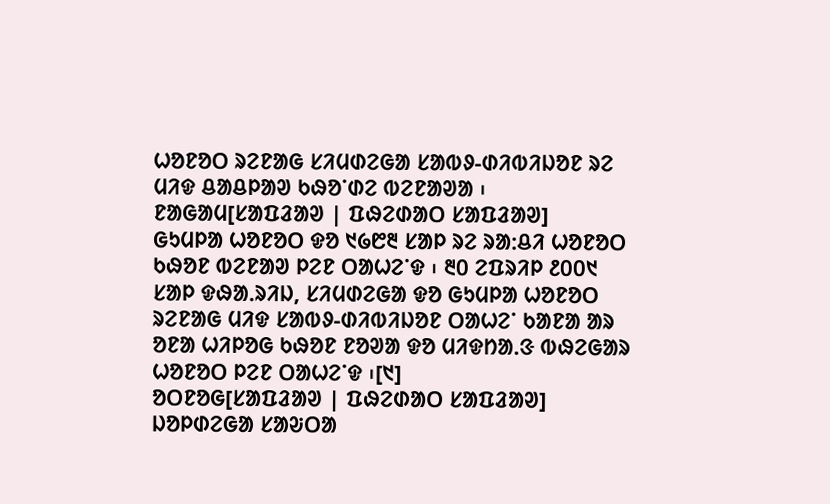ᱦᱚᱱᱚᱛ ᱨᱮᱱᱟᱜ ᱥᱤᱢᱰᱮᱜᱟ ᱥᱟᱵᱽ-ᱰᱤᱵᱤᱡᱚᱱ ᱨᱮ ᱢᱤᱫ ᱪᱟᱪᱞᱟᱣ ᱠᱷᱚᱸᱰᱮ ᱵᱮᱱᱟᱣᱟ ᱾
ᱱᱟᱜᱟᱢ[ᱥᱟᱯᱲᱟᱣ | ᱯᱷᱮᱰᱟᱛ ᱥᱟᱯᱲᱟᱣ]
ᱜᱩᱢᱞᱟ ᱦᱚᱱᱚᱛ ᱫᱚ ᱑᱙᱘᱓ ᱥᱟᱞ ᱨᱮ ᱨᱟᱺᱪᱤ ᱦᱚᱱᱚᱛ ᱠᱷᱚᱱ ᱵᱮᱱᱟᱣ ᱞᱮᱱ ᱛᱟᱦᱮᱸᱫ ᱾ ᱓᱐ ᱮᱯᱨᱤᱞ ᱒᱐᱐᱑ ᱥᱟᱞ ᱫᱷᱟᱹᱨᱤᱡ, ᱥᱤᱢᱰᱮᱜᱟ ᱫᱚ ᱜᱩᱢᱞᱟ ᱦᱚᱱᱚᱛ ᱨᱮᱱᱟᱜ ᱢᱤᱫ ᱥᱟᱵᱽ-ᱰᱤᱵᱤᱡᱚᱱ ᱛᱟᱦᱮᱸ ᱠᱟᱱᱟ ᱟᱨ ᱚᱱᱟ ᱦᱤᱞᱚᱜ ᱠᱷᱚᱱ ᱱᱚᱣᱟ ᱫᱚ ᱢᱤᱫᱴᱟᱹᱝ ᱵᱷᱮᱜᱟᱨ ᱦᱚᱱᱚᱛ ᱞᱮᱱ ᱛᱟᱦᱮᱸᱫ ᱾[᱑]
ᱚᱛᱱᱚᱜ[ᱥᱟᱯᱲᱟᱣ | ᱯᱷᱮᱰᱟᱛ ᱥᱟᱯᱲᱟᱣ]
ᱡᱚᱞᱰᱮᱜᱟ ᱥᱟᱶᱛᱟ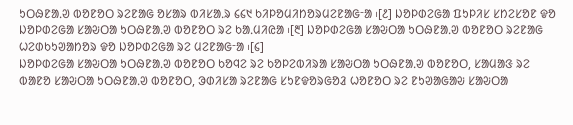ᱩᱛᱷᱱᱟᱹᱣ ᱵᱚᱱᱚᱛ ᱨᱮᱱᱟᱜ ᱚᱥᱟᱨ ᱵᱤᱥᱟᱹᱨ ᱔᱔᱑ ᱠᱤᱞᱚᱢᱤᱴᱚᱨᱢᱮᱱᱟᱜᱼᱟ ᱾[᱒] ᱡᱚᱞᱰᱮᱜᱟ ᱯᱩᱞᱤᱥ ᱥᱴᱮᱥᱚᱱ ᱫᱚ ᱡᱚᱞᱰᱮᱜᱟ ᱥᱟᱶᱛᱟ ᱩᱛᱷᱱᱟᱹᱣ ᱵᱚᱱᱚᱛ ᱨᱮ ᱠᱟᱹᱢᱤᱭᱟ ᱾[᱓] ᱡᱚᱞᱰᱮᱜᱟ ᱥᱟᱶᱛᱟ ᱩᱛᱷᱱᱟᱹᱣ ᱵᱚᱱᱚᱛ ᱨᱮᱱᱟᱜ ᱦᱮᱰᱠᱩᱣᱟᱴᱚᱨ ᱫᱚ ᱡᱚᱞᱰᱮᱜᱟ ᱨᱮ ᱢᱮᱱᱟᱜᱼᱟ ᱾[᱔]
ᱡᱚᱞᱰᱮᱜᱟ ᱥᱟᱶᱛᱟ ᱩᱛᱷᱱᱟᱹᱣ ᱵᱚᱱᱚᱛ ᱠᱚᱧᱮ ᱨᱮ ᱠᱚᱞᱮᱵᱤᱨᱟ ᱥᱟᱶᱛᱟ ᱩᱛᱷᱱᱟᱹᱣ ᱵᱚᱱᱚᱛ, ᱥᱟᱢᱟᱝ ᱨᱮ ᱵᱟᱱᱚ ᱥᱟᱶᱛᱟ ᱩᱛᱷᱱᱟᱹᱣ ᱵᱚᱱᱚᱛ, ᱳᱰᱤᱥᱟ ᱨᱮᱱᱟᱜ ᱥᱩᱱᱫᱚᱨᱜᱚᱲ ᱦᱚᱱᱚᱛ ᱨᱮ ᱱᱩᱣᱟᱜᱟᱶ ᱥᱟᱶᱛᱟ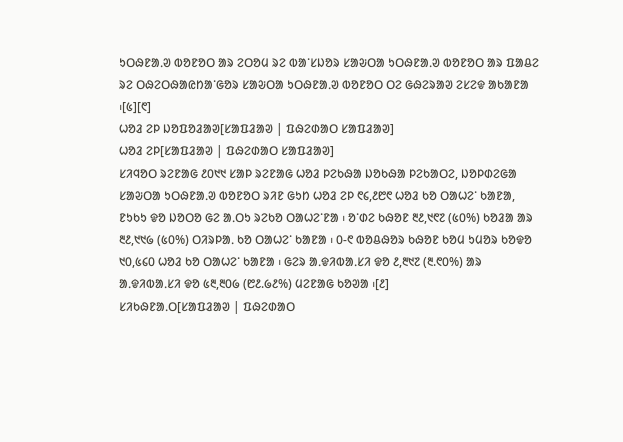ᱩᱛᱷᱱᱟᱹᱣ ᱵᱚᱱᱚᱛ ᱟᱨ ᱮᱛᱚᱢ ᱨᱮ ᱵᱟᱸᱥᱡᱚᱨ ᱥᱟᱶᱛᱟ ᱩᱛᱷᱱᱟᱹᱣ ᱵᱚᱱᱚᱛ ᱟᱨ ᱯᱟᱪᱮ ᱨᱮ ᱛᱷᱮᱛᱷᱟᱭᱴᱟᱸᱜᱚᱨ ᱥᱟᱶᱛᱟ ᱩᱛᱷᱱᱟᱹᱣ ᱵᱚᱱᱚᱛ ᱛᱮ ᱜᱷᱮᱨᱟᱣ ᱮᱥᱮᱫ ᱟᱠᱟᱱᱟ ᱾[᱕][᱖]
ᱦᱚᱲ ᱮᱞ ᱡᱚᱯᱚᱲᱟᱣ[ᱥᱟᱯᱲᱟᱣ | ᱯᱷᱮᱰᱟᱛ ᱥᱟᱯᱲᱟᱣ]
ᱦᱚᱲ ᱮᱞ[ᱥᱟᱯᱲᱟᱣ | ᱯᱷᱮᱰᱟᱛ ᱥᱟᱯᱲᱟᱣ]
ᱥᱤᱧᱚᱛ ᱨᱮᱱᱟᱜ ᱒᱐᱑᱑ ᱥᱟᱞ ᱨᱮᱱᱟᱜ ᱦᱚᱲ ᱞᱮᱠᱷᱟ ᱡᱚᱠᱷᱟ ᱞᱮᱠᱟᱛᱮ, ᱡᱚᱞᱰᱮᱜᱟ ᱥᱟᱶᱛᱟ ᱩᱛᱷᱱᱟᱹᱣ ᱵᱚᱱᱚᱛ ᱨᱤᱱ ᱜᱩᱴ ᱦᱚᱲ ᱮᱞ ᱖᱔,᱒᱘᱖ ᱦᱚᱲ ᱠᱚ ᱛᱟᱦᱮᱸ ᱠᱟᱱᱟ, ᱱᱩᱠᱩ ᱫᱚ ᱡᱚᱛᱚ ᱜᱮ ᱟᱹᱛᱩ ᱨᱮᱠᱚ ᱛᱟᱦᱮᱸᱱᱟ ᱾ ᱚᱸᱰᱮ ᱠᱷᱚᱱ ᱓᱒,᱑᱖᱗ (᱕᱐%) ᱠᱚᱲᱟ ᱟᱨ ᱓᱒,᱑᱑᱙ (᱕᱐%) ᱛᱤᱨᱞᱟᱹ ᱠᱚ ᱛᱟᱦᱮᱸ ᱠᱟᱱᱟ ᱾ ᱐-᱖ ᱵᱚᱪᱷᱚᱨ ᱠᱷᱚᱱ ᱠᱚᱢ ᱩᱢᱚᱨ ᱠᱚᱫᱚ ᱑᱐,᱕᱔᱐ ᱦᱚᱲ ᱠᱚ ᱛᱟᱦᱮᱸ ᱠᱟᱱᱟ ᱾ ᱜᱮᱨ ᱟᱹᱫᱤᱵᱟᱹᱥᱤ ᱫᱚ ᱒,᱓᱑᱗ (᱓.᱖᱐%) ᱟᱨ ᱟᱹᱫᱤᱵᱟᱹᱥᱤ ᱫᱚ ᱕᱓,᱓᱐᱙ (᱘᱒.᱙᱒%) ᱢᱮᱱᱟᱜ ᱠᱚᱣᱟ ᱾[᱒]
ᱥᱤᱠᱷᱱᱟᱹᱛ[ᱥᱟᱯᱲᱟᱣ | ᱯᱷᱮᱰᱟᱛ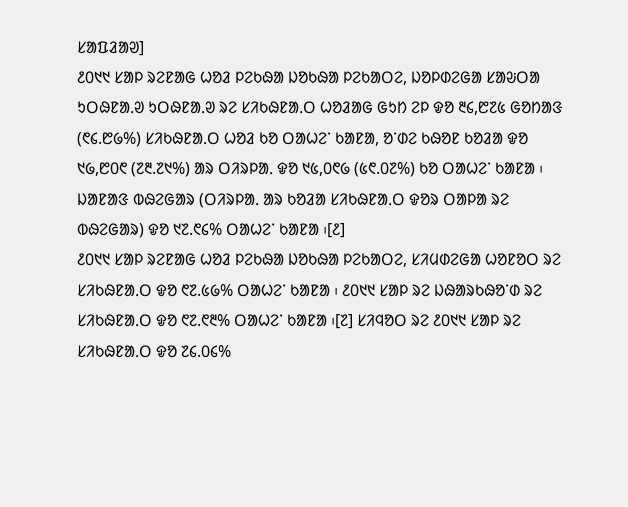ᱥᱟᱯᱲᱟᱣ]
᱒᱐᱑᱑ ᱥᱟᱞ ᱨᱮᱱᱟᱜ ᱦᱚᱲ ᱞᱮᱠᱷᱟ ᱡᱚᱠᱷᱟ ᱞᱮᱠᱟᱛᱮ, ᱡᱚᱞᱰᱮᱜᱟ ᱥᱟᱶᱛᱟ ᱩᱛᱷᱱᱟᱹᱣ ᱩᱛᱷᱱᱟᱹᱣ ᱨᱮ ᱥᱤᱠᱷᱱᱟᱹᱛ ᱦᱚᱲᱟᱜ ᱜᱩᱴ ᱮᱞ ᱫᱚ ᱓᱔,᱘᱗᱕ ᱜᱚᱴᱟᱝ (᱖᱔.᱘᱙%) ᱥᱤᱠᱷᱱᱟᱹᱛ ᱦᱚᱲ ᱠᱚ ᱛᱟᱦᱮᱸ ᱠᱟᱱᱟ, ᱚᱸᱰᱮ ᱠᱷᱚᱱ ᱠᱚᱲᱟ ᱫᱚ ᱑᱙,᱘᱐᱖ (᱗᱓.᱗᱑%) ᱟᱨ ᱛᱤᱨᱞᱟᱹ ᱫᱚ ᱑᱕,᱐᱖᱙ (᱕᱖.᱐᱗%) ᱠᱚ ᱛᱟᱦᱮᱸ ᱠᱟᱱᱟ ᱾ ᱡᱟᱱᱟᱝ ᱵᱷᱮᱜᱟᱨ (ᱛᱤᱨᱞᱟᱹ ᱟᱨ ᱠᱚᱲᱟ ᱥᱤᱠᱷᱱᱟᱹᱛ ᱫᱚᱨ ᱛᱟᱞᱟ ᱨᱮ ᱵᱷᱮᱜᱟᱨ) ᱫᱚ ᱑᱗.᱖᱔% ᱛᱟᱦᱮᱸ ᱠᱟᱱᱟ ᱾[᱒]
᱒᱐᱑᱑ ᱥᱟᱞ ᱨᱮᱱᱟᱜ ᱦᱚᱲ ᱞᱮᱠᱷᱟ ᱡᱚᱠᱷᱟ ᱞᱮᱠᱟᱛᱮ, ᱥᱤᱢᱰᱮᱜᱟ ᱦᱚᱱᱚᱛ ᱨᱮ ᱥᱤᱠᱷᱱᱟᱹᱛ ᱫᱚ ᱖᱗.᱕᱙% ᱛᱟᱦᱮᱸ ᱠᱟᱱᱟ ᱾ ᱒᱐᱑᱑ ᱥᱟᱞ ᱨᱮ ᱡᱷᱟᱨᱠᱷᱚᱸᱰ ᱨᱮ ᱥᱤᱠᱷᱱᱟᱹᱛ ᱫᱚ ᱖᱗.᱖᱓% ᱛᱟᱦᱮᱸ ᱠᱟᱱᱟ ᱾[᱗] ᱥᱤᱧᱚᱛ ᱨᱮ ᱒᱐᱑᱑ ᱥᱟᱞ ᱨᱮ ᱥᱤᱠᱷᱱᱟᱹᱛ ᱫᱚ ᱗᱔.᱐᱔%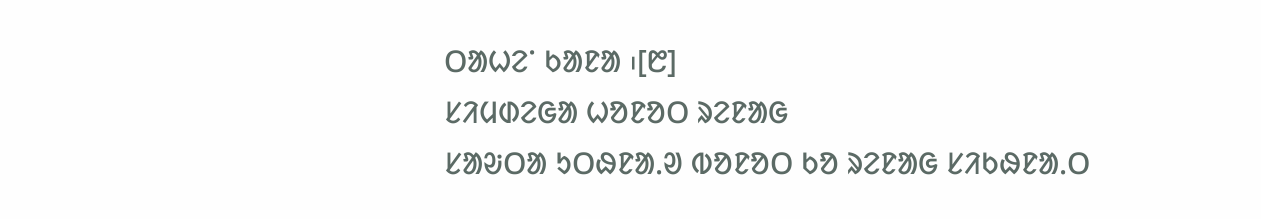ᱛᱟᱦᱮᱸ ᱠᱟᱱᱟ ᱾[᱘]
ᱥᱤᱢᱰᱮᱜᱟ ᱦᱚᱱᱚᱛ ᱨᱮᱱᱟᱜ
ᱥᱟᱶᱛᱟ ᱩᱛᱷᱱᱟᱹᱣ ᱵᱚᱱᱚᱛ ᱠᱚ ᱨᱮᱱᱟᱜ ᱥᱤᱠᱷᱱᱟᱹᱛ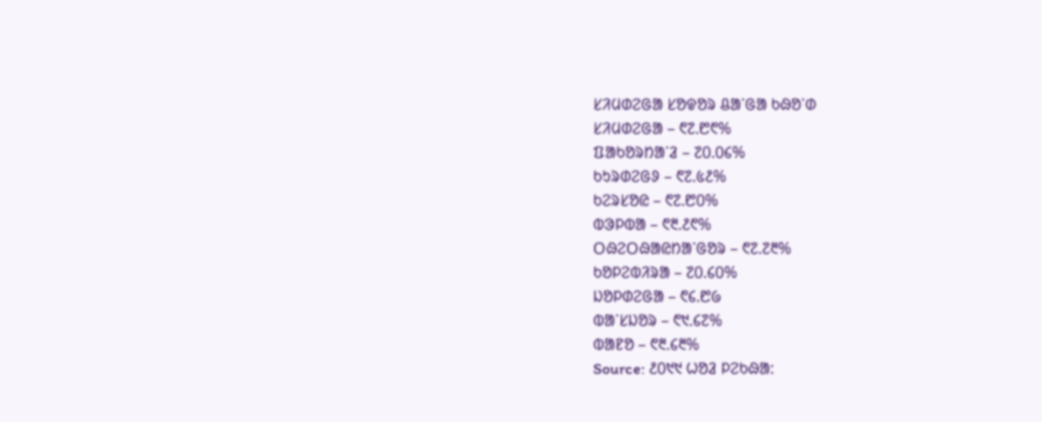ᱥᱤᱢᱰᱮᱜᱟ ᱥᱚᱫᱚᱨ ᱪᱟᱸᱜᱟ ᱠᱷᱚᱸᱰ
ᱥᱤᱢᱰᱮᱜᱟ – ᱖᱗.᱘᱖%
ᱯᱟᱠᱚᱨᱴᱟᱸᱲ – ᱗᱐.᱐᱔%
ᱠᱩᱨᱰᱮᱜᱽ – ᱖᱗.᱕᱒%
ᱠᱮᱨᱥᱚᱭ – ᱖᱗.᱘᱐%
ᱵᱳᱞᱵᱟ – ᱖᱓.᱒᱖%
ᱛᱷᱮᱛᱷᱟᱭᱴᱟᱸᱜᱚᱨ – ᱖᱗.᱗᱓%
ᱠᱚᱞᱮᱵᱤᱨᱟ – ᱗᱐.᱔᱐%
ᱡᱚᱞᱰᱮᱜᱟ – ᱖᱔.᱘᱙
ᱵᱟᱸᱥᱡᱚᱨ – ᱖᱑.᱔᱗%
ᱵᱟᱱᱚ – ᱖᱓.᱔᱓%
Source: ᱒᱐᱑᱑ ᱦᱚᱲ ᱞᱮᱠᱷᱟ: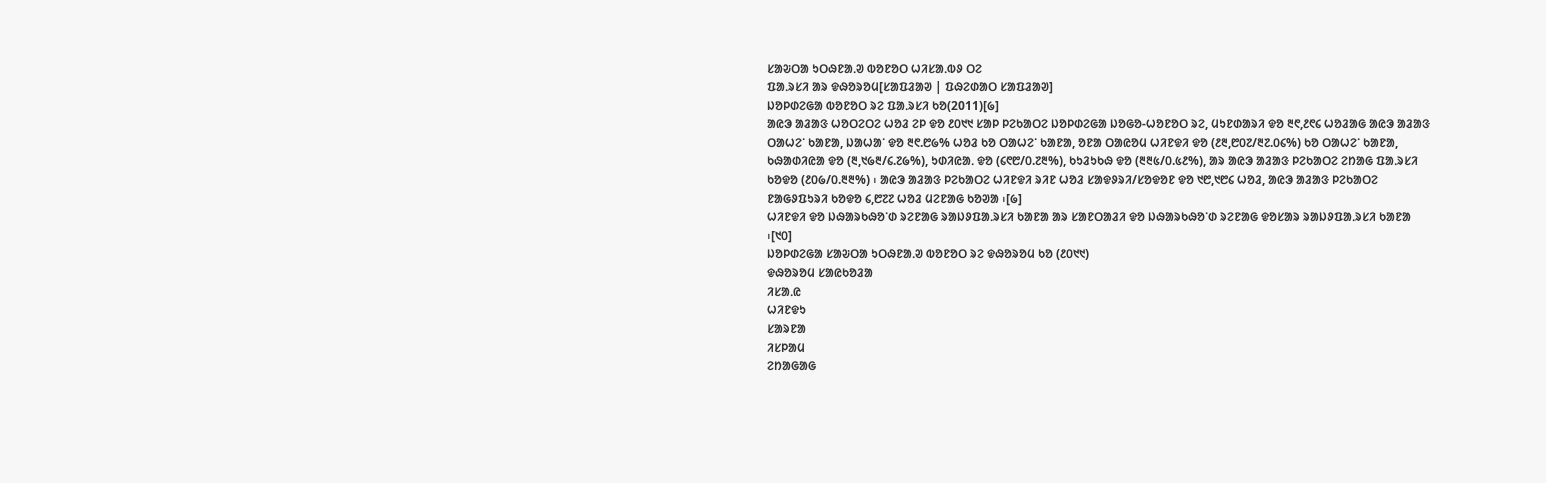ᱥᱟᱶᱛᱟ ᱩᱛᱷᱱᱟᱹᱣ ᱵᱚᱱᱚᱛ ᱦᱤᱥᱟᱹᱵᱽ ᱛᱮ
ᱯᱟᱹᱨᱥᱤ ᱟᱨ ᱫᱷᱚᱨᱚᱢ[ᱥᱟᱯᱲᱟᱣ | ᱯᱷᱮᱰᱟᱛ ᱥᱟᱯᱲᱟᱣ]
ᱡᱚᱞᱰᱮᱜᱟ ᱵᱚᱱᱚᱛ ᱨᱮ ᱯᱟᱹᱨᱥᱤ ᱠᱚ(2011)[᱙]
ᱟᱭᱳ ᱟᱲᱟᱝ ᱦᱚᱛᱮᱛᱮ ᱦᱚᱲ ᱮᱞ ᱫᱚ ᱒᱐᱑᱑ ᱥᱟᱞ ᱞᱮᱠᱟᱛᱮ ᱡᱚᱞᱰᱮᱜᱟ ᱡᱚᱜᱚ-ᱦᱚᱱᱚᱛ ᱨᱮ, ᱢᱩᱱᱰᱟᱨᱤ ᱫᱚ ᱓᱖,᱒᱖᱔ ᱦᱚᱲᱟᱜ ᱟᱭᱳ ᱟᱲᱟᱝ ᱛᱟᱦᱮᱸ ᱠᱟᱱᱟ, ᱡᱟᱦᱟᱸ ᱫᱚ ᱓᱖.᱘᱙% ᱦᱚᱲ ᱠᱚ ᱛᱟᱦᱮᱸ ᱠᱟᱱᱟ, ᱚᱱᱟ ᱛᱟᱭᱚᱢ ᱦᱤᱱᱫᱤ ᱫᱚ (᱒᱓,᱘᱐᱗/᱓᱗.᱐᱔%) ᱠᱚ ᱛᱟᱦᱮᱸ ᱠᱟᱱᱟ, ᱠᱷᱟᱰᱤᱭᱟ ᱫᱚ (᱓,᱑᱙᱓/᱔.᱗᱙%), ᱩᱰᱤᱭᱟᱹ ᱫᱚ (᱔᱖᱘/᱐.᱗᱓%), ᱠᱩᱲᱩᱠᱷ ᱫᱚ (᱓᱓᱕/᱐.᱕᱒%), ᱟᱨ ᱟᱭᱳ ᱟᱲᱟᱝ ᱞᱮᱠᱟᱛᱮ ᱮᱴᱟᱜ ᱯᱟᱹᱨᱥᱤ ᱠᱚᱫᱚ (᱒᱐᱙/᱐.᱓᱓%) ᱾ ᱟᱭᱳ ᱟᱲᱟᱝ ᱞᱮᱠᱟᱛᱮ ᱦᱤᱱᱫᱤ ᱨᱤᱱ ᱦᱚᱲ ᱥᱟᱫᱽᱨᱤ/ᱥᱚᱫᱚᱱ ᱫᱚ ᱑᱘,᱑᱘᱔ ᱦᱚᱲ, ᱟᱭᱳ ᱟᱲᱟᱝ ᱞᱮᱠᱟᱛᱮ ᱱᱟᱜᱽᱯᱩᱨᱤ ᱠᱚᱫᱚ ᱔,᱘᱗᱗ ᱦᱚᱲ ᱢᱮᱱᱟᱜ ᱠᱚᱣᱟ ᱾[᱙]
ᱦᱤᱱᱫᱤ ᱫᱚ ᱡᱷᱟᱨᱠᱷᱚᱸᱰ ᱨᱮᱱᱟᱜ ᱨᱟᱡᱽᱯᱟᱹᱨᱥᱤ ᱠᱟᱱᱟ ᱟᱨ ᱥᱟᱱᱛᱟᱲᱤ ᱫᱚ ᱡᱷᱟᱨᱠᱷᱚᱸᱰ ᱨᱮᱱᱟᱜ ᱫᱚᱥᱟᱨ ᱨᱟᱡᱽᱯᱟᱹᱨᱥᱤ ᱠᱟᱱᱟ ᱾[᱑᱐]
ᱡᱚᱞᱰᱮᱜᱟ ᱥᱟᱶᱛᱟ ᱩᱛᱷᱱᱟᱹᱣ ᱵᱚᱱᱚᱛ ᱨᱮ ᱫᱷᱚᱨᱚᱢ ᱠᱚ (᱒᱐᱑᱑)
ᱫᱷᱚᱨᱚᱢ ᱥᱟᱭᱠᱚᱲᱟ
ᱤᱥᱟᱹᱭ
ᱦᱤᱱᱫᱩ
ᱥᱟᱨᱱᱟ
ᱤᱥᱞᱟᱢ
ᱮᱴᱟᱜᱟᱜ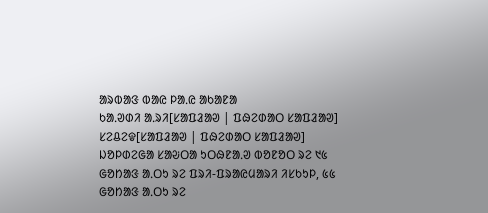ᱟᱨᱵᱟᱝ ᱵᱟᱭ ᱞᱟᱹᱭ ᱟᱠᱟᱱᱟ
ᱠᱟᱹᱣᱰᱤ ᱟᱹᱨᱤ[ᱥᱟᱯᱲᱟᱣ | ᱯᱷᱮᱰᱟᱛ ᱥᱟᱯᱲᱟᱣ]
ᱥᱮᱪᱮᱫ[ᱥᱟᱯᱲᱟᱣ | ᱯᱷᱮᱰᱟᱛ ᱥᱟᱯᱲᱟᱣ]
ᱡᱚᱞᱰᱮᱜᱟ ᱥᱟᱶᱛᱟ ᱩᱛᱷᱱᱟᱹᱣ ᱵᱚᱱᱚᱛ ᱨᱮ ᱑᱕ ᱜᱚᱴᱟᱝ ᱟᱹᱛᱩ ᱨᱮ ᱯᱨᱤ-ᱯᱨᱟᱭᱢᱟᱨᱤ ᱤᱥᱠᱩᱞ, ᱕᱕ ᱜᱚᱴᱟᱝ ᱟᱹᱛᱩ ᱨᱮ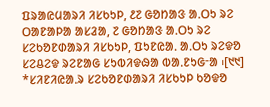ᱯᱨᱟᱭᱢᱟᱨᱤ ᱤᱥᱠᱩᱞ, ᱒᱗ ᱜᱚᱴᱟᱝ ᱟᱹᱛᱩ ᱨᱮ ᱛᱟᱱᱟᱞᱟ ᱟᱥᱲᱟ, ᱗ ᱜᱚᱴᱟᱝ ᱟᱹᱛᱩ ᱨᱮ ᱥᱮᱠᱚᱱᱰᱟᱨᱤ ᱤᱥᱠᱩᱞ, ᱯᱩᱱᱭᱟᱹ ᱟᱹᱛᱩ ᱨᱮᱫᱚ ᱥᱮᱪᱮᱫ ᱨᱮᱱᱟᱜ ᱥᱩᱵᱤᱫᱷᱟ ᱵᱟᱹᱱᱩᱜᱼᱟ ᱾[᱑᱑]
*ᱥᱤᱱᱤᱭᱟᱹᱨ ᱥᱮᱠᱚᱱᱰᱟᱨᱤ ᱤᱥᱠᱩᱞ ᱠᱚᱫᱚ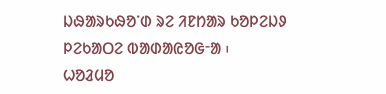ᱡᱷᱟᱨᱠᱷᱚᱸᱰ ᱨᱮ ᱤᱱᱴᱟᱨ ᱠᱚᱞᱮᱡᱽ ᱞᱮᱠᱟᱛᱮ ᱵᱟᱰᱟᱭᱚᱜᱼᱟ ᱾
ᱦᱚᱲᱢᱚ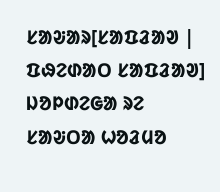ᱥᱟᱶᱟᱨ[ᱥᱟᱯᱲᱟᱣ | ᱯᱷᱮᱰᱟᱛ ᱥᱟᱯᱲᱟᱣ]
ᱡᱚᱞᱰᱮᱜᱟ ᱨᱮ ᱥᱟᱶᱛᱟ ᱦᱚᱲᱢᱚ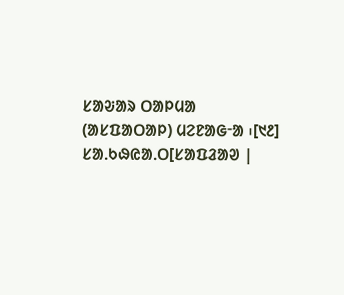ᱥᱟᱶᱟᱨ ᱛᱟᱞᱢᱟ (ᱟᱥᱯᱟᱛᱟᱞ) ᱢᱮᱱᱟᱜᱼᱟ ᱾[᱑᱒]
ᱥᱟᱹᱠᱷᱭᱟᱹᱛ[ᱥᱟᱯᱲᱟᱣ |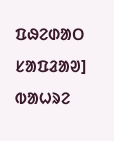ᱯᱷᱮᱰᱟᱛ ᱥᱟᱯᱲᱟᱣ]
ᱵᱟᱦᱨᱮ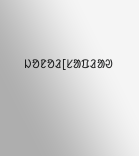ᱡᱚᱱᱚᱲ[ᱥᱟᱯᱲᱟᱣ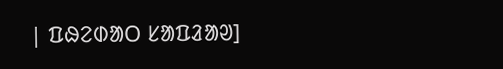| ᱯᱷᱮᱰᱟᱛ ᱥᱟᱯᱲᱟᱣ]